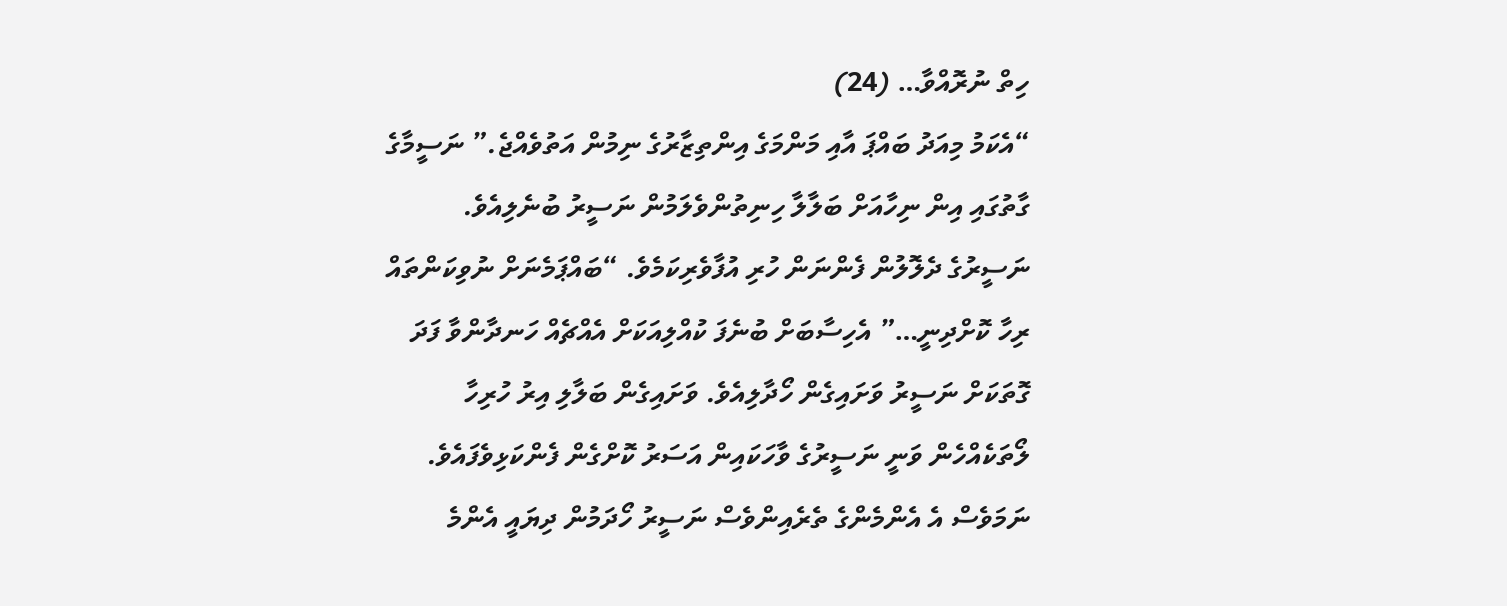ހިތް ނުރޮއްވާ… (24)
“އެކަމު މިއަދު ބައްޕަ އާއި މަންމަގެ އިންތިޒާރުގެ ނިމުން އަތުވެއްޖެ.” ނަސީމާގެ ގާތުގައި އިން ނިހާއަށް ބަލާލާ ހިނިތުންވެލަމުން ނަސީރު ބުނެލިއެވެ. ނަސީރުގެ ދެލޮލުން ފެންނަން ހުރި އުފާވެރިކަމެވެ. “ބައްޕަމެނަށް ނުވިކަންތައް ރިހާ ކޮށްދިނީ…” އެހިސާބަށް ބުނެފަ ކުއްލިއަކަށް އެއްޗެއް ހަނދާންވާ ފަދަ ގޮތަކަށް ނަސީރު ވަށައިގެން ހޯދާލިއެވެ. ވަށައިގެން ބަލާލި އިރު ހުރިހާ ލޯތަކެއްހެން ވަނީ ނަސީރުގެ ވާހަކައިން އަސަރު ކޮށްގެން ފެންކަޅިވެފައެވެ. ނަމަވެސް އެ އެންމެންގެ ތެރެއިންވެސް ނަސީރު ހޯދަމުން ދިޔައީ އެންމެ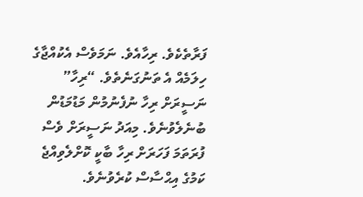ފަރާތެކެވެ. ރިހާއެވެ. ނަމަވެސް އެކުއްޖާގެ ހިލަމެއް އެ ތަނުގަނެތެވެ. “ރިހާ” ނަސީރަށް ރިހާ ނުފެނުމުން މަޑުމަޑުން ބުނެލެވުނެވެ. މިއަދު ނަސީރަށް ވެސް ފުރަތަމަ ފަހަރަށް ރިހާ ބާކީ ކޮށްލެވިއްޖެ ކަމުގެ އިޙްސާސް ކުރެވުނެވެ.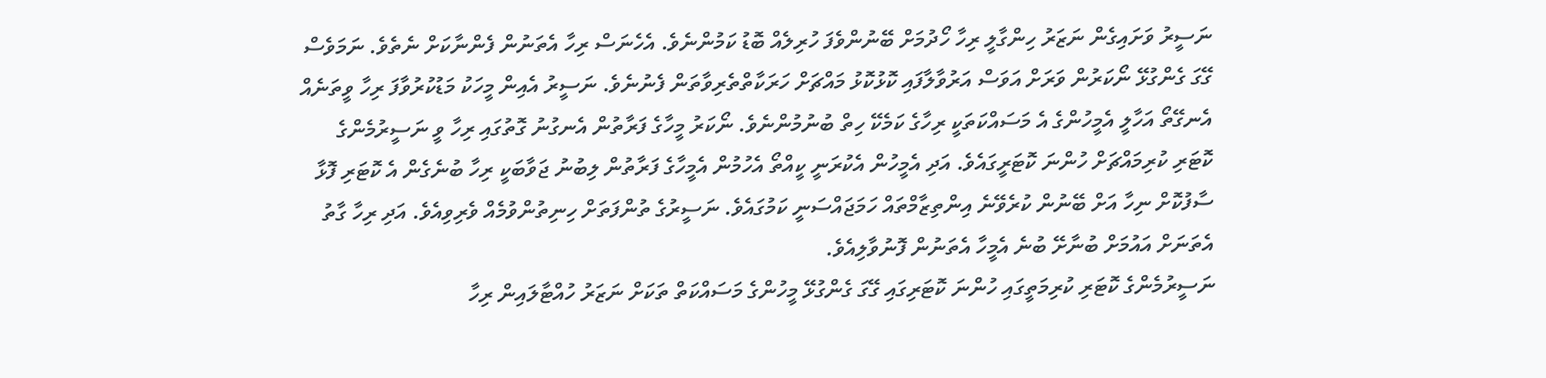ނަސީރު ވަށައިގެން ނަޒަރު ހިންގާލީ ރިހާ ހޯދުމަށް ބޭނުންވެފަ ހުރިލެއް ބޮޑު ކަމުންނެވެ. އެހެނަސް ރިހާ އެތަނުން ފެންނާކަށް ނެތެވެ. ނަމަވެސް ގޭގަ ގެންގުޅޭ ނޯކަރުން ވަރަށް އަވަސް އަރުވާލާފައި ކޮޅުކޮޅު މައްޗަށް ހަރަކާތްތެރިވާތަން ފެނުނެވެ. ނަސީރު އެއިން މީހަކު މަޑުކުރުވާފަ ރިހާ ވީތަނެއް އެނގޭތޯ އަހާލީ އެމީހުންގެ އެ މަސައްކަތަކީ ރިހާގެ ކަމެކޭ ހިތް ބުނުމުންނެވެ. ނޯކަރު މީހާގެ ފަރާތުން އެނގުނު ގޮތުގައި ރިހާ ވީ ނަސީރުމެންގެ ކޮޓަރި ކުރިމައްޗަށް ހުންނަ ކޮޓަރީގައެވެ. އަދި އެމީހުން އެކުރަނީ ކީއްތޯ އެހުމުން އެމީހާގެ ފަރާތުން ލިބުނު ޖަވާބަކީ ރިހާ ބުނެގެން އެ ކޮޓަރި ފޮޅާ ސާފުކޮށް ނިހާ އަށް ބޭނުން ކުރެވޭނެ އިންތިޒާމްތައް ހަމަޖައްސަނީ ކަމުގައެވެ. ނަސީރުގެ ތުންފަތަށް ހިނިތުންވުމެއް ވެރިވިއެވެ. އަދި ރިހާ ގާތު އެތަނަށް އައުމަށް ބުނާށޭ ބުނެ އެމީހާ އެތަނުން ފޮނުވާލިއެވެ.
ނަސީރުމެންގެ ކޮޓަރި ކުރިމަތީގައި ހުންނަ ކޮޓަރިގައި ގޭގަ ގެންގުޅޭ މީހުންގެ މަސައްކަތް ތަކަށް ނަޒަރު ހުއްޓާލައިން ރިހާ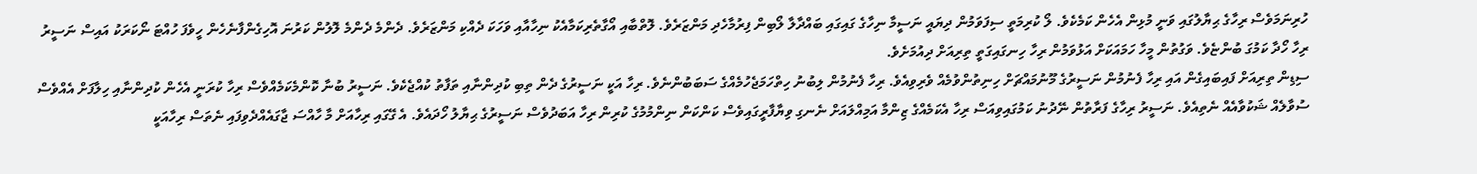ހުރިނަމަވެސް ރިހާގެ ޙިޔާލުގައި ވަނީ މުޅިން އެހެން ކަމެކެވެ. ލޯ ކުރިމަތީ ސިފަވަމުން ދިޔައީ ނަސީމާ ނިހާގެ ގައިގައި ބައްދާލާ ލޯބިން ފިރުމާހެދި މަންޒަރެވެ. ލޮތްބާއި އޯގާތެރިކަމާއެކު ނިހާއާއި ވަހަކަ ދެއްކި މަންޒަރެވެ. ދެންމެ ދެންމެ ލޮލުން ކަރުނަ އޮހިގެންފާނެހެން ހީވެފަ ހުއްޓަ ނޯކަރަކު އައިސް ނަސީރު ރިހާ ހޯދާ ކަމުގަ ބުންޏެވެ. ވަގުތުން މީހާ ހަމައަކަށް އަޅުވަމުން ރިހާ ހިނގައިގަތީ ތިރިއަށް ދިއުމަށެވެ.
ސިޑިން ތިރިއަށް ފައިބައިގެން އައި ރިހާ ފެނުމުން ނަސީރުގެ މޫނުމައްޗަށް ހިނިތުންވުމެއް ވެރިވިއެވެ. ރިހާ ފެނުމުން ލިބުނު ހިތްހަމަޖެހުމެއްގެ ސަބަބުންނެވެ. ރިހާ އަކީ ނަސީރުގެ ދެން ތިބި ކުދިންނާއި ތަފާތު ކުއްޖެކެވެ. ނަސީރު ބުނާ ކޮންމެކަމެއްވެސް ރިހާ ކުރަނީ އެހެން ކުދިންނާއި ހިލާފަށް އެއްވެސް ސުވާލެއް ޝަކުވާއެއް ނެތިއެވެ. ނަސީރު ރިހާގެ ފަރާތުން ނޭދުނު ކަމުގައިވިއަސް ރިހާ އެކަމެއްގެ ޒިންމާ އަމިއްލައަށް ނެނގި ވިޔާފާރީގައިވެސް ކަންކަން ނިންމުމުގެ ކުރިން ރިހާ އަބަދުވެސް ނަސީރުގެ ޙިޔާލު ހޯދައެވެ. އެ ގޭގައި ރިހާއަށް މާ ހާއްސަ ޖާގައެއްދެވިފައި ނެތަސް ރިހާއަކީ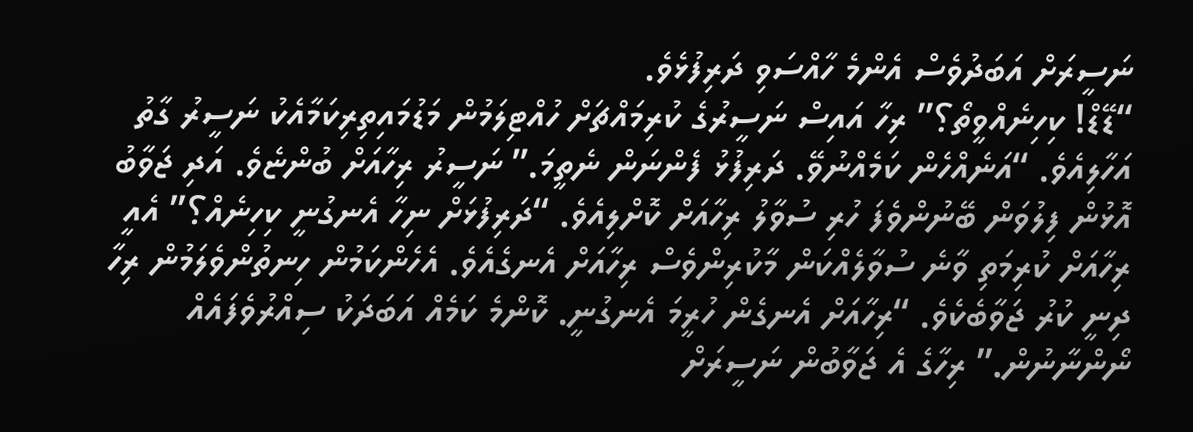ނަސީރަށް އަބަދުވެސް އެންމެ ހާއްސަވި ދަރިފުޅެވެ.
“ޑޭޑް! ކިހިނެއްވީތޯ؟” ރިހާ އައިސް ނަސީރުގެ ކުރިމައްޗަށް ހުއްޓިލަމުން މަޑުމައިތިރިކަމާއެކު ނަސީރު ގާތު އަހާލިއެވެ. “އަނެއްހެން ކަމެއްނުވޭ. ދަރިފުޅު ފެންނަން ނެތީމަ.” ނަސީރު ރިހާއަށް ބުންޏެވެ. އަދި ޖަވާބު އޮޅުން ފިލުވަން ބޭނުންވެފަ ހުރި ސުވާލު ރިހާއަށް ކޮށްލިއެވެ. “ދަރިފުޅަށް ނިހާ އެނގުނީ ކިހިނެއް؟” އެއީ ރިހާއަށް ކުރިމަތި ވާނެ ސުވާލެއްކަން މާކުރިންވެސް ރިހާއަށް އެނގެއެވެ. އެހެންކަމުން ހިނތުންވެލަމުން ރިހާ ދިނީ ކުރު ޖަވާބެކެވެ. “ރިހާއަށް އެނގެން ހުރީމަ އެނގުނީ. ކޮންމެ ކަމެއް އަބަދަކު ސިއްރުވެފައެއް ނޯންނާނުން.” ރިހާގެ އެ ޖަވާބުން ނަސީރަށް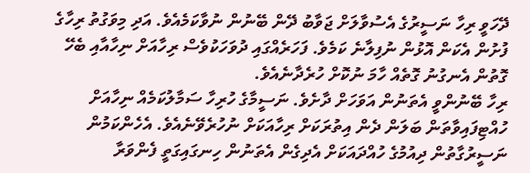ދޭހަވީ ރިހާ ނަސީރުގެ އެސުވާލަށް ޖަވާބު ދޭން ބޭނުން ނުވާކަމެއެވެ. އަދި މިވަގުތު ރިހާގެ ފުށުން އެކަން އޮޅުން ނުފިލާނެ ކަމެވެ. ފަހަރެއްގައި ދުވަހަކުވެސް ރިހާއަށް ނިހާއާއި ބެހޭ ގޮތުން އެނގުނު ގޮތެއް ހާމަ ނުކޮށް ހުރެދާނެއެވެ.
ރިހާ ބޭނުންވީ އެތަނުން އަވަހަށް ދާށެވެ. ނަސީމާގެ ހުރިހާ ސަމާލުކަމެއް ނިހާއަށް ހުއްޓިފައިވާތަން ބަލަން ދެން އިތުރަކަށް ރިހާއަކަށް ނުހުރެވޭނެއެވެ. އެހެންކަމުން ނަސީރުގާތުން ދިއުމުގެ ހުއްދައަކަށް އެދިގެން އެތަނުން ހިނގައިގަތީ ފެންވަރާ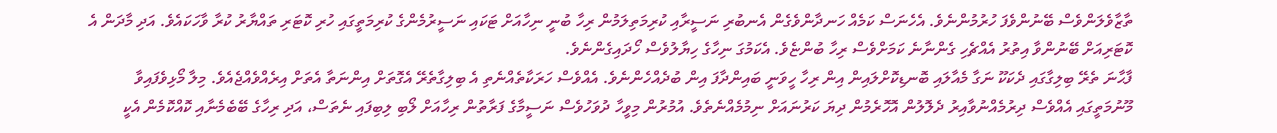ތާޒާވެލަންވެސް ބޭނުންވެފަ ހުރުމުންނެވެ. އެހެނަސް ކަމެއް ހަނދާންވެގެން އެނބުރި ނަސީރާއި ކުރިމަތިލަމުން ރިހާ ބުނީ ނިހާއަށް ޓަކައި ނަސީރުމެންގެ ކުރިމަތީގައި ހުރި ކޮޓަރި ތައްޔާރު ކުރާ ވާހަކައެވެ. އަދި މާދަން އެ ކޮޓަރިއަށް ބޭނުންވާ އިތުރު އެއްޗެހި ގެންނާނެ ކަމަށްވެސް ރިހާ ބުންޏެވެ. އެކަމުގަ ނިހާގެ ހިޔާލުވެސް ހޯދައިގެންނެވެ.
ފާޙާނަ ތެރޭ ބިލިގާގައި ދެކަކޫ ނަގާ މެއާލައި ބޮނޑިކޮށްލައިން އިން ރިހާ ހީވަނީ ބައިންދާފަ އިން ބުދެއްހެންނެވެ. އެއްވެސް ހަރަކާތެއްނެތި އެ ބިލިގާތެރޭ އެގޮތަށް އިންނަތާ އެތަށް އިރެއްވެއްޖެއެވެ. މިލާ މޯޅިވެފައިވާ މޫނުމަތީގައި އެއްވެސް ދިރުމެއްނުވާއިރު ދެލޮލުން އޮހޮރެމުން ދިޔަ ކަރުނައަށް ނިމުމެއްނެތެވެ. އުމުރުން މިވީހާ ދުވަހުވެސް ނަސީމާގެ ފަރާތުން ރިހާއަށް ލޯބި ލިބިފައި ނެތަސް، އަދި ރިހާގެ ބޭބެމެނާއި ކޮއްކޮމެން އެކީ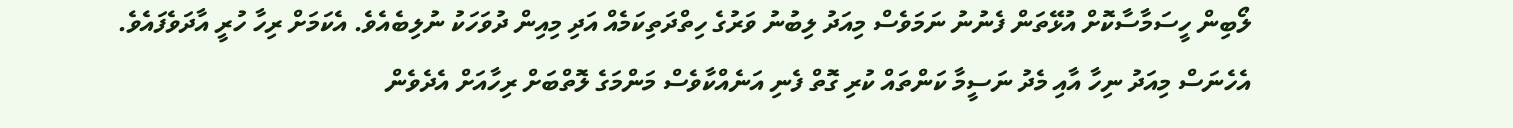ލޯބިން ހީސަމާސާކޮށް އުޅޭތަން ފެނުނު ނަމަވެސް މިއަދު ލިބުނު ވަރުގެ ހިތްދަތިކަމެއް އަދި މިއިން ދުވަހަކު ނުލިބެއެވެ. އެކަމަށް ރިހާ ހުރީ އާދަވެފައެވެ. އެހެނަސް މިއަދު ނިހާ އާއި މެދު ނަސީމާ ކަންތައް ކުރި ގޮތް ފެނި އަނެއްކާވެސް މަންމަގެ ލޮތްބަށް ރިހާއަށް އެދެވެން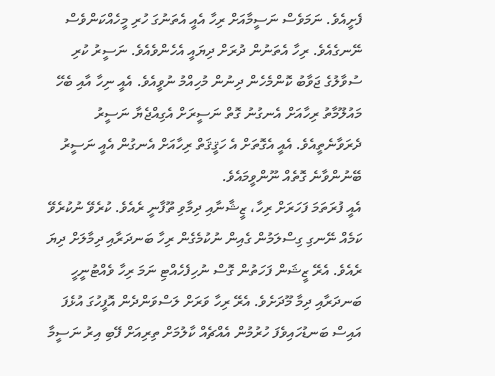ފެށީއެވެ. ނަމަވެސް ނަސީމާއަށް ރިހާ އެއީ އެތަނުގަ ހުރި މީހެއްކަންވެސް ނޭނގެއެވެ. ރިހާ އެތަނުން ދުރަށް ދިޔައީ އެހެންވެއެވެ. ނަސީރު ކުރި ސުވާލުގެ ޖަވާބު ކޮންމެހެން ދިނުން މުހިއްމު ނުވީއެވެ. އެއީ ނިހާ އާއި ބެހޭ މައުލޫމާތު ރިހާއަށް އެނގުނު ގޮތް ނަސީރަށް އެގިއްޖެޔާ ނަސީރު ދެރަވާނެތީއެވެ. އެއީ އެގޮތަށް އެ ހަޤީޤަތް ރިހާއަށް އެނގުން އެއީ ނަސީރު ބޭނުންވާނެ ގޮތެއް ނޫންވީމައެވެ.
އެއީ ފުރަތަމަ ފަހަރަށް ރިހާ، ޒީޝާނާއި ދިމާވި ތޫފާނީ ރެއެވެ. ކުރެވޭ ނުކުރެވޭ ކަމެއް ނޭނގި ގިސްލަމުން ގެއިން ނުކުމެގެން ރިހާ ބަނދަރާއި ދިމާލަށް ދިޔަ ރެއެވެ. އެރޭ ޒީޝަން ފަހަތުން ގޮސް ނުހިފެހެއްޓި ނަމަ ރިހާ ވެއްޓުނީހީ ބަނދަރާއި ދިމާ މޫދަށެވެ. އެރޭ ރިހާ ވަރަށް ލަސްވަންދެން އޮފީހުގަ އުޅެފަ އައިސް ބަނޑުހައިވެފަ ހުރުމުން އެއްޗެއް ކާލުމަށް ތިރިއަށް ފޭބި އިރު ނަސީމާ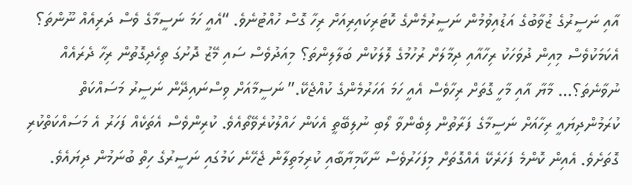އާއި ނަސީރުގެ ޒުވާބުގެ އަޑުއިވުމުން ނަސީރުމެންގެ ކޮޓަރިކައިރިއަށް ރިހާ ގޮސް ހުއްޓުނެވެ. “އެއީ ހަމަ ނަސީމާގެ ވެސް ދަރިއެއް ނޫންތަ؟ އެކަމަކުވެސް މިއިން ދުވަހަކު ރިހާއާއި ދިމާލަށް ރުހުމުގެ ލޮލަކުން ބަލާލިންތަ؟ މިއަދުވެސް ސައި މޭޒު ދޮށުގަ ތިހެދިގޮތުން ރިހާ ދެރައެއް ނުވާނެތަ؟… މާޔާ އާއި މާހީ ގޮތަށް ރިހާވެސް އެއީ ހަމަ އަހަރުމެންގެ ކުއްޖެކޭ.” ނަސީމާއަށް ވިސްނައިދޭން ނަސީރު މަސައްކަތް ކުރަމުންދިޔައީ ރިހާއަށް ނަސީމާގެ ފަރާތުން ލިބެންވާ ލޯބި ނުލިބޭތީ އެކަން ހައްލުކުރެވޭތޯއެވެ. ކުރިންވެސް އެތަކެއް ފަހަރު އެ މަސައްކަތްކުރި ގޮތަށެވެ. އެއިން ކޮންމެ ފަހަރެކޭ އެއްގޮތަށް މިފަހަރުވެސް ނާކާމިޔާބާއި ކުރިމަތިލާން ޖެހޭނެ ކަމުގައި ނަސީރުގެ ހިތް ބުނަމުން ދިޔައެވެ.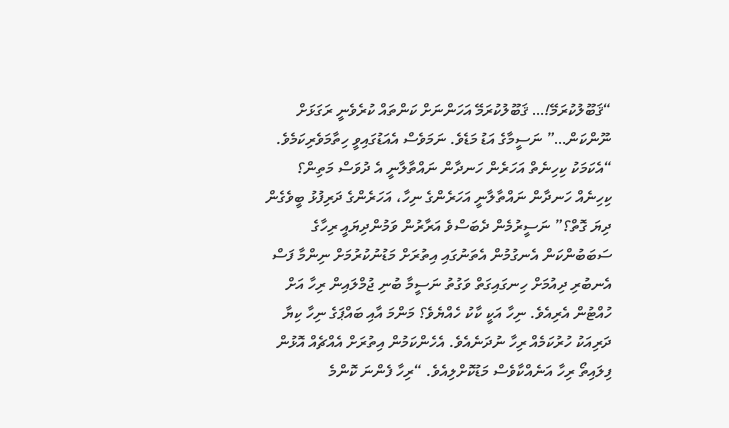“ޤަބޫލުކުރަމޭ!… ޤަބޫލުކުރަމޭ އަހަންނަށް ކަންތައް ކުރެވެނީ ރަގަޅަށް ނޫންކަން…” ނަސީމާގެ އަޑު މަޑެވެ. ނަމަވެސް އެއަޑުގައިވީ ހިތާމަވެރިކަމެވެ. “އެކަމަކު ކިހިނެތް އަހަރެން ހަނދާން ނައްތާލާނީ އެ ދުވަސް މަތިން؟ ކިހިނެއް ހަނދާން ނައްތާލާނީ އަހަރެންގެ ނިހާ، އަހަރެންގެ ދަރިފުޅު ބީވެގެން ދިޔަ ގޮތް؟” ނަސީރުމެން ދެބަސްވެ އަރާރުން ވަމުންދިޔައީ ރިހާގެ ސަބަބުންކަން އެނގުމުން އެތަނުގައި އިތުރަށް މަޑުނުކުރުމަށް ނިންމާ ފަސް އެނބުރި ދިއުމަށް ހިނގައިގަތް ވަގުތު ނަސީމާ ބުނި ޖުމްލައިން ރިހާ އަށް ހުއްޓުން އެރިއެވެ. ނިހާ އަކީ ކާކު ހެއްޔެވެ؟ މަންމަ އާއި ބައްޕަގެ ނިހާ ކިޔާ ދަރިއަކު ހުރުކަމެއް ރިހާ ނުދަނެއެވެ. އެހެންކަމުން އިތުރަށް އެއްޗެއް އޮޅުން ފިލައިތޯ ރިހާ އަނެއްކާވެސް މަޑުކޮށްލިއެވެ. “ރިހާ ފެންނަ ކޮންމެ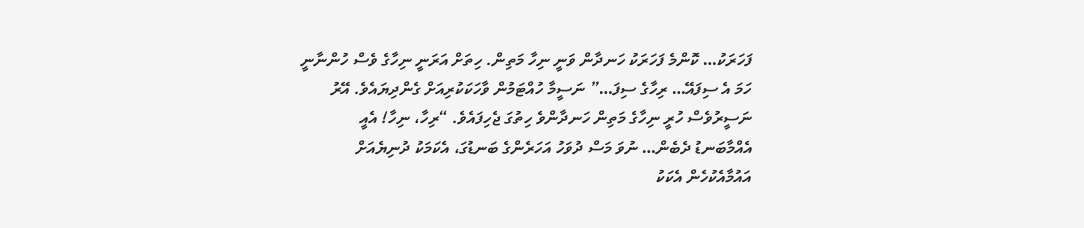ފަހަރަކު… ކޮންމެ ފަހަރަކު ހަނދާން ވަނީ ނިހާ މަތިން. ހިތަށް އަރަނީ ނިހާގެ ވެސް ހުންނާނީ ހަމަ އެ ސިފައޭ… ރިހާގެ ސިފަ…” ނަސީމާ ހުއްޓަމުން ވާހަކަކުރިއަށް ގެންދިޔައެވެ. އޭރު ނަސީރުވެސް ހުރީ ނިހާގެ މަތިން ހަނދާންވެ ހިތުގަ ޖެހިފައެވެ. “ރިހާ، ނިހާ! އެއީ އެއްމާބަނޑު ދެބެން… ނުވަ މަސް ދުވަހު އަހަރެންގެ ބަނޑުގަ، އެކަމަކު ދުނިޔެއަށް އައުމާއެކުހެން އެކަކު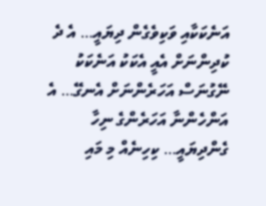އަނެކަކާއި ވަކިވެގެން ދިޔައީ… އެ ދެ ކުދިންނަށް އެއީ އެކަކު އަނެކަކު ނޭގުނަސް އަހަރެންނަށް އެނގޭ… އެ އަންހެންނާ އަހަރެންގެ ނިހާ ގެންދިޔައީ… ކިހިނެއް މި މައި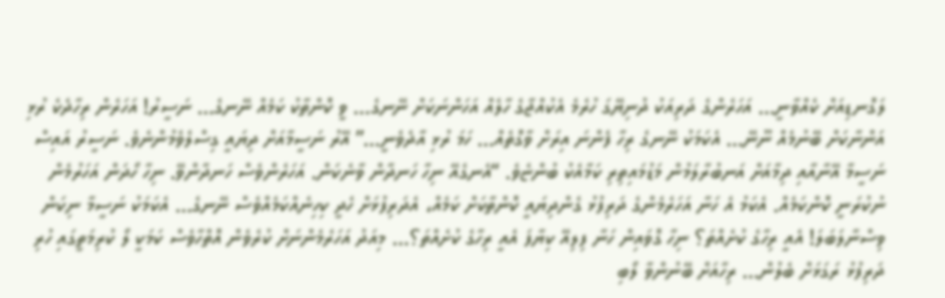ލަގޮނޑިއަށް ކެއްވާނީ… އަހަރެންގެ ދަރިއަކު ދުނިޔޭގަ ހުރެމެ އެކުއްޖާގެ ހާލެއް އަހަންނަކަށް ނޭނގެ… ވީ ކޮންތާކު ކަމެއް ނޭނގެ… ނަސީރު! އަހަރެން ރިހާދެކެ ރުޅި އަންނާކަށް ބޭނުމެއް ނޫނޭ… އެކަމަކު ނޭނގެ ރިހާ ފެންނަ އިރަށް ވާގޮތެއް… ހަމަ ރުޅި އާދެވެނީ…” އޭރު ނަސީމާއަށް ދިޔައީ ގިސްލެވެމުންނެވެ. ނަސީރު އައިސް ނަސީމާ އޭނާއާއި ދިމާއަށް އަނބުރާލަމުން މަޑުމައިތިރި ކަމާއެކު ބުންޏެވެ. “އެނގެއޭ ނިހާ ހަނދާން ވާނެކަން. އަހަރެންވެސް ހަނދާންވޭ. ނިހާ ހޯދަން އަހަރުމެން ނުކުރަނީ ކޮންކަމެއް. އެކަމު އެ ހަނާ އަހަރެމެންގެ ދަރިފުޅު ގެންދިޔައީ ކޮންތާކަށް ކަމެއް، އެދަރިފުޅަށް ހެދީ ކިހިނެއްކަމެއްވެސް ނޭނގެ… އެކަމަކު ނަސީމާ ނިކަން ވިސްނާލަބަލަ! އެއީ ރިހާގެ ކުށެއްތަ؟ ނިހާ ގޮވައިން ހަނާ ފިލިއޭ ކިޔާފަ އެއީ ރިހާގެ ކުށެއްތަ؟… މިއަދު އަހަރެމެންނަށް ކުރެވެން އޮތްހާވެސް ކަމަކީ ލޯ ކުރިމަތީގައި ހުރި ދަރިފުޅު ރަގަޅަށް ބެލުން… ރިހާއަށް ބޭނުންވާ ލޯބި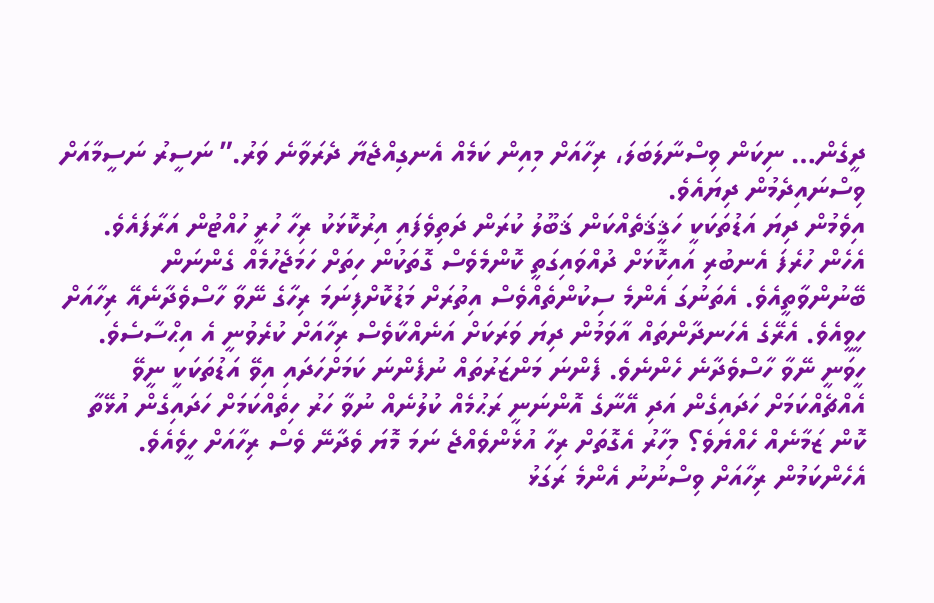ދީގެން… ނިކަން ވިސްނާލަބަލަ، ރިހާއަށް މިއިން ކަމެއް އެނގިއްޖެޔާ ދެރަވާނެ ވަރު.” ނަސީރު ނަސީމާއަށް ވިސްނައިދެމުން ދިޔައެވެ.
އިވެމުން ދިޔަ އަޑުތަކަކީ ހަޤީޤަތެއްކަން ޤަބޫލު ކުރަން ދަތިވެފައި އިރުކޮޅަކު ރިހާ ހުރީ ހުއްޓުން އަރާފައެވެ. އެހެން ހުރެފަ އެނބުރި އައިކޮޅަށް ދުއްވައިގަތީ ކޮންމެވެސް ގޮތަކުން ހިތަށް ހަމަޖެހުމެއް ގެންނަން ބޭނުންވާތީއެވެ. އެތަނުގަ އެންމެ ސިކުންތެއްވެސް އިތުރަށް މަޑުކޮށްފިނަމަ ރިހާގެ ނޭވާ ހާސްވެދާނެއޭ ރިހާއަށް ހީވީއެވެ. އެރޭގެ އެހަނދާންތައް އާވަމުން ދިޔަ ވަރަކަށް އަނެއްކާވެސް ރިހާއަށް ކުރެވުނީ އެ އިޙްސާސެވެ. ހީވަނީ ނޭވާ ހާސްވެދާނެ ހެންނެވެ. ފެންނަ މަންޒަރުތައް ނުފެންނަ ކަމަށްހަދައި އިވޭ އަޑުތަކަކީ ނީވޭ އެއްޗެއްކަމަށް ހަދައިގެން އަދި އޭނާގެ އޮންނަނީ ރަޙުމެއް ކުލުނެއް ނުވާ ހަރު ހިތެއްކަމަށް ހަދައިގެން އުޅޭތާ ކޮން ޒަމާނެއް ހެއްޔެވެ؟ މިހާރު އެގޮތަށް ރިހާ އުޅެންވެއްޖެ ނަމަ މޮޔަ ވެދާނޭ ވެސް ރިހާއަށް ހީވެއެވެ. އެހެންކަމުން ރިހާއަށް ވިސްނުނު އެންމެ ރަގަޅު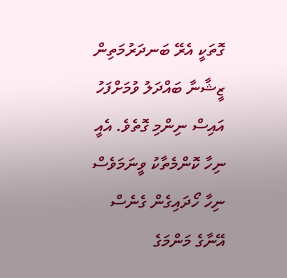ގޮތަކީ އެރޭ ބަނދަރުމަތިން ޒީޝާނާ ބައްދަލު ވުމަށްފަހު އައިސް ނިންމި ގޮތެވެ. އެއީ ނިހާ ކޮންމެތާކު ވީނަމަވެސް ނިހާ ހޯދައިގެން ގެނެސް އޭނާގެ މަންމަގެ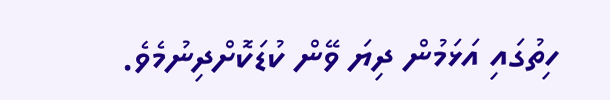ހިތުގައި އަޅަމުން ދިޔަ ވޭން ކުޑަކޮށްދިނުމެވެ.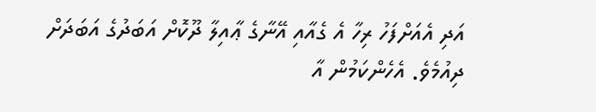އަދި އެއަށްފަހު ރިހާ އެ ގެއާއި އޭނާގެ ޢާއިލާ ދޫކޮށް އަބަދުގެ އަބަދަށް ދިއުމެވެ. އެހެންކަމުން އާ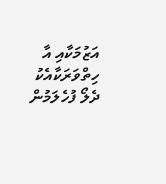އަޒުމަކާއި އާ ހިތްވަރަކާއެކު ދެލޯ ފުހެލަމުން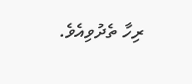ރިހާ ތެދުވިއެވެ.